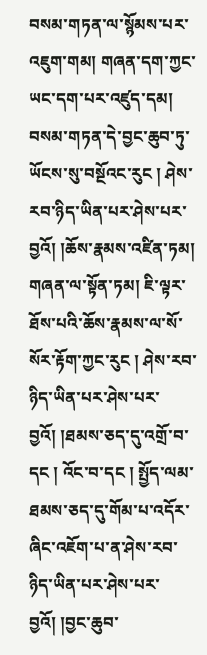བསམ་གཏན་ལ་སྙོམས་པར་འཇུག་གམ། གཞན་དག་ཀྱང་ཡང་དག་པར་འཛུད་དམ། བསམ་གཏན་དེ་བྱང་ཆུབ་ཏུ་ཡོངས་སུ་བསྔོའང་རུང ། ཤེས་རབ་ཉིད་ཡིན་པར་ཤེས་པར་བྱའོ། །ཆོས་རྣམས་འཛིན་ཏམ། གཞན་ལ་སྟོན་ཏམ། ཇི་ལྟར་ཐོས་པའི་ཆོས་རྣམས་ལ་སོ་སོར་རྟོག་ཀྱང་རུང ། ཤེས་རབ་ཉིད་ཡིན་པར་ཤེས་པར་བྱའོ། །ཐམས་ཅད་དུ་འགྲོ་བ་དང ། འོང་བ་དང ། སྤྱོད་ལམ་ཐམས་ཅད་དུ་གོམ་པ་འདོར་ཞིང་འཇོག་པ་ན་ཤེས་རབ་ཉིད་ཡིན་པར་ཤེས་པར་བྱའོ། །བྱང་ཆུབ་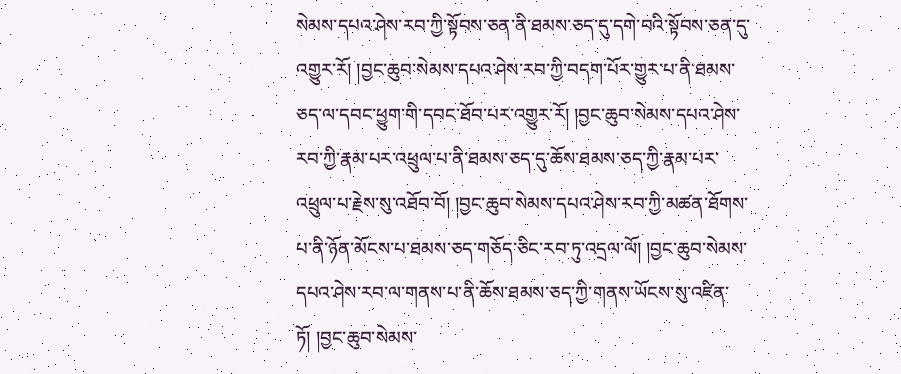སེམས་དཔའ་ཤེས་རབ་ཀྱི་སྟོབས་ཅན་ནི་ཐམས་ཅད་དུ་དགེ་བའི་སྟོབས་ཅན་དུ་འགྱུར་རོ། །བྱང་ཆུབ་སེམས་དཔའ་ཤེས་རབ་ཀྱི་བདག་པོར་གྱུར་པ་ནི་ཐམས་ཅད་ལ་དབང་ཕྱུག་གི་དབང་ཐོབ་པར་འགྱུར་རོ། །བྱང་ཆུབ་སེམས་དཔའ་ཤེས་རབ་ཀྱི་རྣམ་པར་འཕྲུལ་པ་ནི་ཐམས་ཅད་དུ་ཆོས་ཐམས་ཅད་ཀྱི་རྣམ་པར་འཕྲུལ་པ་རྗེས་སུ་འཐོབ་བོ། །བྱང་ཆུབ་སེམས་དཔའ་ཤེས་རབ་ཀྱི་མཚན་ཐོགས་པ་ནི་ཉོན་མོངས་པ་ཐམས་ཅད་གཅོད་ཅིང་རབ་ཏུ་འདྲལ་ལོ། །བྱང་ཆུབ་སེམས་དཔའ་ཤེས་རབ་ལ་གནས་པ་ནི་ཆོས་ཐམས་ཅད་ཀྱི་གནས་ཡོངས་སུ་འཛིན་ཏོ། །བྱང་ཆུབ་སེམས་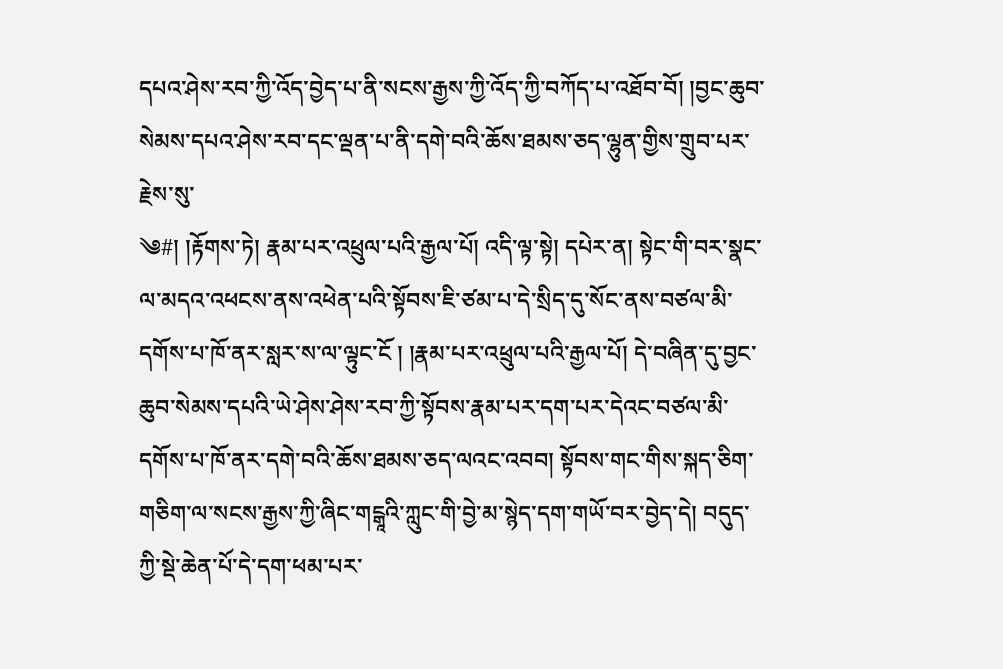དཔའ་ཤེས་རབ་ཀྱི་འོད་བྱེད་པ་ནི་སངས་རྒྱས་ཀྱི་འོད་ཀྱི་བཀོད་པ་འཐོབ་བོ། །བྱང་ཆུབ་སེམས་དཔའ་ཤེས་རབ་དང་ལྡན་པ་ནི་དགེ་བའི་ཆོས་ཐམས་ཅད་ལྷུན་གྱིས་གྲུབ་པར་རྗེས་སུ་
༄#། །རྟོགས་ཏེ། རྣམ་པར་འཕྲུལ་པའི་རྒྱལ་པོ། འདི་ལྟ་སྟེ། དཔེར་ན། སྟེང་གི་བར་སྣང་ལ་མདའ་འཕངས་ནས་འཕེན་པའི་སྟོབས་ཇི་ཙམ་པ་དེ་སྲིད་དུ་སོང་ནས་བཙལ་མི་དགོས་པ་ཁོ་ནར་སླར་ས་ལ་ལྟུང་ངོ ། །རྣམ་པར་འཕྲུལ་པའི་རྒྱལ་པོ། དེ་བཞིན་དུ་བྱང་ཆུབ་སེམས་དཔའི་ཡེ་ཤེས་ཤེས་རབ་ཀྱི་སྟོབས་རྣམ་པར་དག་པར་དེའང་བཙལ་མི་དགོས་པ་ཁོ་ནར་དགེ་བའི་ཆོས་ཐམས་ཅད་ལའང་འབབ། སྟོབས་གང་གིས་སྐད་ཅིག་གཅིག་ལ་སངས་རྒྱས་ཀྱི་ཞིང་གངྒཱའི་ཀླུང་གི་བྱེ་མ་སྙེད་དག་གཡོ་བར་བྱེད་དེ། བདུད་ཀྱི་སྡེ་ཆེན་པོ་དེ་དག་ཕམ་པར་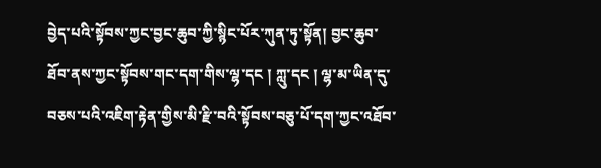བྱེད་པའི་སྟོབས་ཀྱང་བྱང་ཆུབ་ཀྱི་སྙིང་པོར་ཀུན་ཏུ་སྟོན། བྱང་ཆུབ་ཐོབ་ནས་ཀྱང་སྟོབས་གང་དག་གིས་ལྷ་དང ། ཀླུ་དང ། ལྷ་མ་ཡིན་དུ་བཅས་པའི་འཇིག་རྟེན་གྱིས་མི་རྫི་བའི་སྟོབས་བཅུ་པོ་དག་ཀྱང་འཐོབ་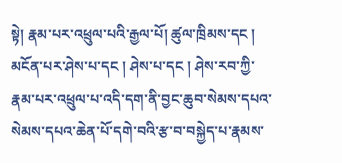སྟེ། རྣམ་པར་འཕྲུལ་པའི་རྒྱལ་པོ། ཚུལ་ཁྲིམས་དང ། མངོན་པར་ཤེས་པ་དང ། ཤེས་པ་དང ། ཤེས་རབ་ཀྱི་རྣམ་པར་འཕྲུལ་པ་འདི་དག་ནི་བྱང་ཆུབ་སེམས་དཔའ་སེམས་དཔའ་ཆེན་པོ་དགེ་བའི་རྩ་བ་བསྐྱེད་པ་རྣམས་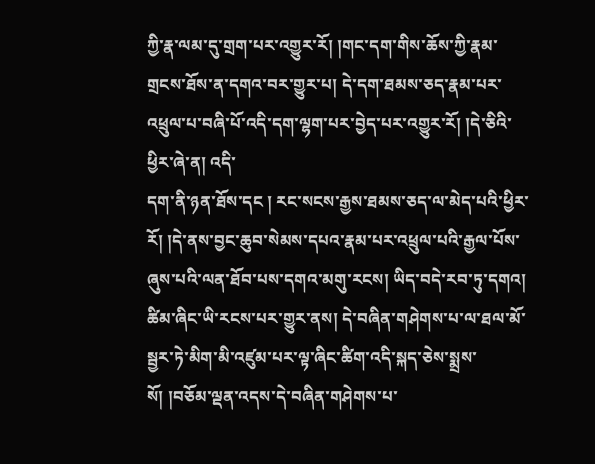ཀྱི་རྣ་ལམ་དུ་གྲག་པར་འགྱུར་རོ། །གང་དག་གིས་ཆོས་ཀྱི་རྣམ་གྲངས་ཐོས་ན་དགའ་བར་གྱུར་པ། དེ་དག་ཐམས་ཅད་རྣམ་པར་འཕྲུལ་པ་བཞི་པོ་འདི་དག་ལྷག་པར་བྱེད་པར་འགྱུར་རོ། །དེ་ཅིའི་ཕྱིར་ཞེ་ན། འདི་
དག་ནི་ཉན་ཐོས་དང ། རང་སངས་རྒྱས་ཐམས་ཅད་ལ་མེད་པའི་ཕྱིར་རོ། །དེ་ནས་བྱང་ཆུབ་སེམས་དཔའ་རྣམ་པར་འཕྲུལ་པའི་རྒྱལ་པོས་ཞུས་པའི་ལན་ཐོབ་པས་དགའ་མགུ་རངས། ཡིད་བདེ་རབ་ཏུ་དགའ། ཚིམ་ཞིང་ཡི་རངས་པར་གྱུར་ནས། དེ་བཞིན་གཤེགས་པ་ལ་ཐལ་མོ་སྦྱར་ཏེ་མིག་མི་འཛུམ་པར་ལྟ་ཞིང་ཚིག་འདི་སྐད་ཅེས་སྨྲས་སོ། །བཅོམ་ལྡན་འདས་དེ་བཞིན་གཤེགས་པ་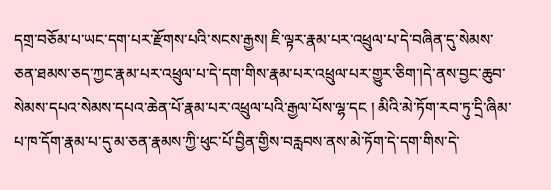དགྲ་བཅོམ་པ་ཡང་དག་པར་རྫོགས་པའི་སངས་རྒྱས། ཇི་ལྟར་རྣམ་པར་འཕྲུལ་པ་དེ་བཞིན་དུ་སེམས་ཅན་ཐམས་ཅད་ཀྱང་རྣམ་པར་འཕྲུལ་པ་དེ་དག་གིས་རྣམ་པར་འཕྲུལ་པར་གྱུར་ཅིག་།དེ་ནས་བྱང་ཆུབ་སེམས་དཔའ་སེམས་དཔའ་ཆེན་པོ་རྣམ་པར་འཕྲུལ་པའི་རྒྱལ་པོས་ལྷ་དང ། མིའི་མེ་ཏོག་རབ་ཏུ་དྲི་ཞིམ་པ་ཁ་དོག་རྣམ་པ་དུ་མ་ཅན་རྣམས་ཀྱི་ཕུང་པོ་བྱིན་གྱིས་བརླབས་ནས་མེ་ཏོག་དེ་དག་གིས་དེ་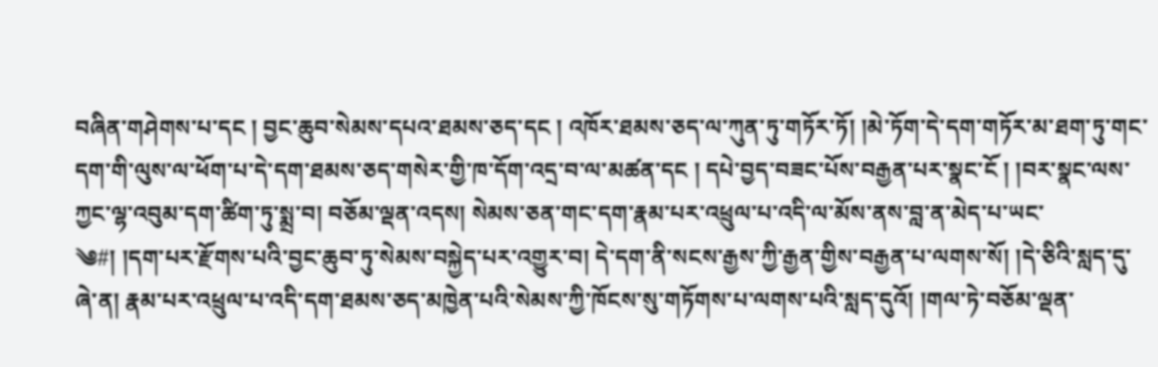བཞིན་གཤེགས་པ་དང ། བྱང་ཆུབ་སེམས་དཔའ་ཐམས་ཅད་དང ། འཁོར་ཐམས་ཅད་ལ་ཀུན་ཏུ་གཏོར་ཏོ། །མེ་ཏོག་དེ་དག་གཏོར་མ་ཐག་ཏུ་གང་དག་གི་ལུས་ལ་ཕོག་པ་དེ་དག་ཐམས་ཅད་གསེར་གྱི་ཁ་དོག་འདྲ་བ་ལ་མཚན་དང ། དཔེ་བྱད་བཟང་པོས་བརྒྱན་པར་སྣང་ངོ ། །བར་སྣང་ལས་ཀྱང་ལྷ་འབུམ་དག་ཚིག་ཏུ་སྨྲ་བ། བཅོམ་ལྡན་འདས། སེམས་ཅན་གང་དག་རྣམ་པར་འཕྲུལ་པ་འདི་ལ་མོས་ནས་བླ་ན་མེད་པ་ཡང་
༄#། །དག་པར་རྫོགས་པའི་བྱང་ཆུབ་ཏུ་སེམས་བསྐྱེད་པར་འགྱུར་བ། དེ་དག་ནི་སངས་རྒྱས་ཀྱི་རྒྱན་གྱིས་བརྒྱན་པ་ལགས་སོ། །དེ་ཅིའི་སླད་དུ་ཞེ་ན། རྣམ་པར་འཕྲུལ་པ་འདི་དག་ཐམས་ཅད་མཁྱེན་པའི་སེམས་ཀྱི་ཁོངས་སུ་གཏོགས་པ་ལགས་པའི་སླད་དུའོ། །གལ་ཏེ་བཅོམ་ལྡན་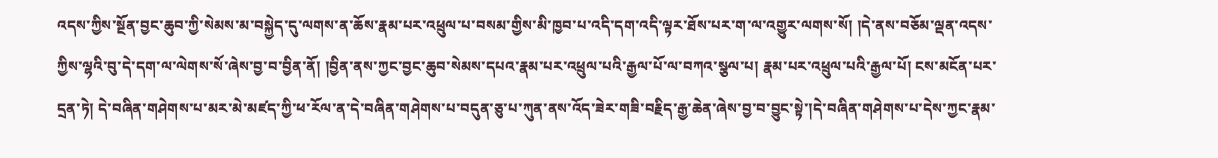འདས་ཀྱིས་སྔོན་བྱང་ཆུབ་ཀྱི་སེམས་མ་བསྐྱེད་དུ་ལགས་ན་ཆོས་རྣམ་པར་འཕྲུལ་པ་བསམ་གྱིས་མི་ཁྱབ་པ་འདི་དག་འདི་ལྟར་ཐོས་པར་ག་ལ་འགྱུར་ལགས་སོ། །དེ་ནས་བཅོམ་ལྡན་འདས་ཀྱིས་ལྷའི་བུ་དེ་དག་ལ་ལེགས་སོ་ཞེས་བྱ་བ་བྱིན་ནོ། །བྱིན་ནས་ཀྱང་བྱང་ཆུབ་སེམས་དཔའ་རྣམ་པར་འཕྲུལ་པའི་རྒྱལ་པོ་ལ་བཀའ་སྩལ་པ། རྣམ་པར་འཕྲུལ་པའི་རྒྱལ་པོ། ངས་མངོན་པར་དྲན་ཏེ། དེ་བཞིན་གཤེགས་པ་མར་མེ་མཛད་ཀྱི་ཕ་རོལ་ན་དེ་བཞིན་གཤེགས་པ་བདུན་ཅུ་པ་ཀུན་ནས་འོད་ཟེར་གཟི་བརྗིད་རྒྱ་ཆེན་ཞེས་བྱ་བ་བྱུང་སྟེ་།དེ་བཞིན་གཤེགས་པ་དེས་ཀྱང་རྣམ་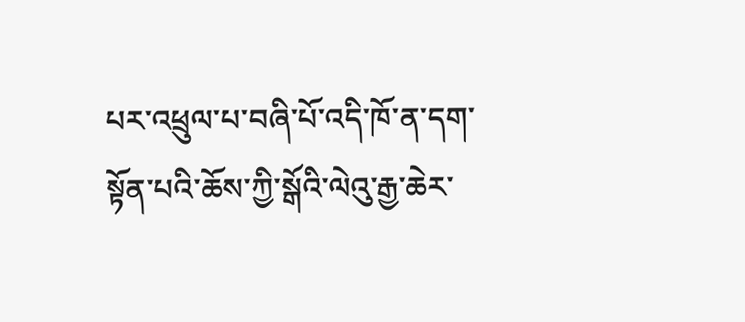པར་འཕྲུལ་པ་བཞི་པོ་འདི་ཁོ་ན་དག་སྟོན་པའི་ཆོས་ཀྱི་སྒོའི་ལེའུ་རྒྱ་ཆེར་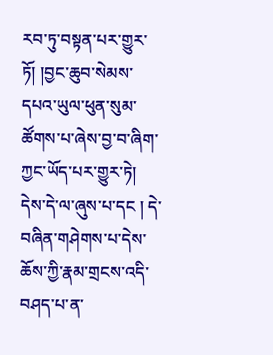རབ་ཏུ་བསྟན་པར་གྱུར་ཏོ། །བྱང་ཆུབ་སེམས་དཔའ་ཡུལ་ཕུན་སུམ་ཚོགས་པ་ཞེས་བྱ་བ་ཞིག་ཀྱང་ཡོད་པར་གྱུར་ཏེ། དེས་དེ་ལ་ཞུས་པ་དང ། དེ་བཞིན་གཤེགས་པ་དེས་ཆོས་ཀྱི་རྣམ་གྲངས་འདི་བཤད་པ་ན་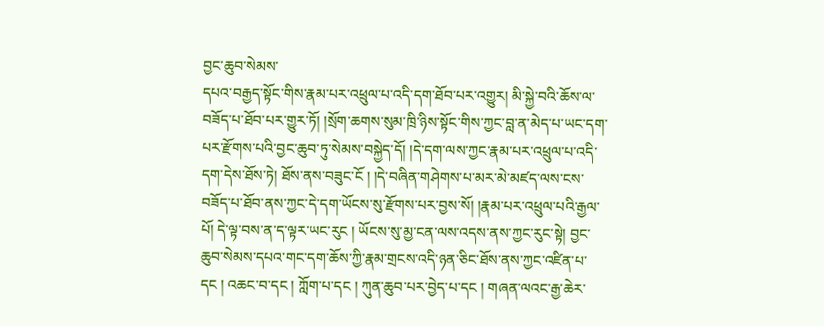བྱང་ཆུབ་སེམས་
དཔའ་བརྒྱད་སྟོང་གིས་རྣམ་པར་འཕྲུལ་པ་འདི་དག་ཐོབ་པར་འགྱུར། མི་སྐྱེ་བའི་ཆོས་ལ་བཟོད་པ་ཐོབ་པར་གྱུར་ཏོ། །སྲོག་ཆགས་སུམ་ཁྲི་ཉིས་སྟོང་གིས་ཀྱང་བླ་ན་མེད་པ་ཡང་དག་པར་རྫོགས་པའི་བྱང་ཆུབ་ཏུ་སེམས་བསྐྱེད་དོ། །དེ་དག་ལས་ཀྱང་རྣམ་པར་འཕྲུལ་པ་འདི་དག་དེས་ཐོས་ཏེ། ཐོས་ནས་བཟུང་ངོ ། །དེ་བཞིན་གཤེགས་པ་མར་མེ་མཛད་ལས་ངས་བཟོད་པ་ཐོབ་ནས་ཀྱང་དེ་དག་ཡོངས་སུ་རྫོགས་པར་བྱས་སོ། །རྣམ་པར་འཕྲུལ་པའི་རྒྱལ་པོ། དེ་ལྟ་བས་ན་ད་ལྟར་ཡང་རུང ། ཡོངས་སུ་མྱ་ངན་ལས་འདས་ནས་ཀྱང་རུང་སྟེ། བྱང་ཆུབ་སེམས་དཔའ་གང་དག་ཆོས་ཀྱི་རྣམ་གྲངས་འདི་ཉན་ཅིང་ཐོས་ནས་ཀྱང་འཛིན་པ་དང ། འཆང་བ་དང ། ཀློག་པ་དང ། ཀུན་ཆུབ་པར་བྱེད་པ་དང ། གཞན་ལའང་རྒྱ་ཆེར་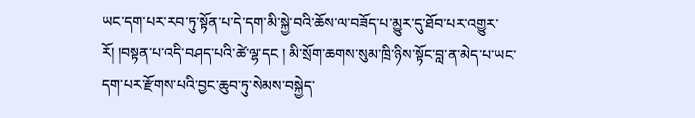ཡང་དག་པར་རབ་ཏུ་སྟོན་པ་དེ་དག་མི་སྐྱེ་བའི་ཆོས་ལ་བཟོད་པ་མྱུར་དུ་ཐོབ་པར་འགྱུར་རོ། །བསྟན་པ་འདི་བཤད་པའི་ཚེ་ལྷ་དང ། མི་སྲོག་ཆགས་སུམ་ཁྲི་ཉིས་སྟོང་བླ་ན་མེད་པ་ཡང་དག་པར་རྫོགས་པའི་བྱང་ཆུབ་ཏུ་སེམས་བསྐྱེད་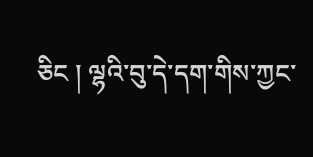ཅིང ། ལྷའི་བུ་དེ་དག་གིས་ཀྱང་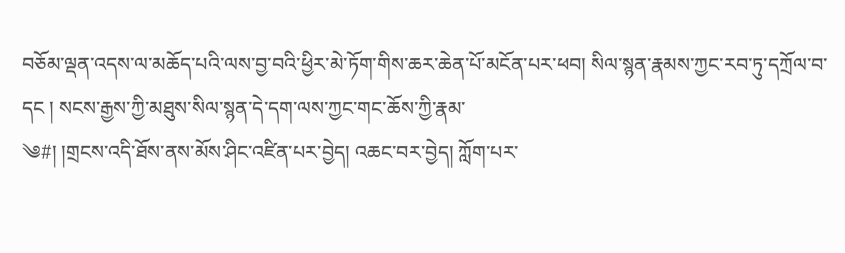བཅོམ་ལྡན་འདས་ལ་མཆོད་པའི་ལས་བྱ་བའི་ཕྱིར་མེ་ཏོག་གིས་ཆར་ཆེན་པོ་མངོན་པར་ཕབ། སིལ་སྙན་རྣམས་ཀྱང་རབ་ཏུ་དཀྲོལ་བ་དང ། སངས་རྒྱས་ཀྱི་མཐུས་སིལ་སྙན་དེ་དག་ལས་ཀྱང་གང་ཆོས་ཀྱི་རྣམ་
༄#། །གྲངས་འདི་ཐོས་ནས་མོས་ཤིང་འཛིན་པར་བྱེད། འཆང་བར་བྱེད། ཀློག་པར་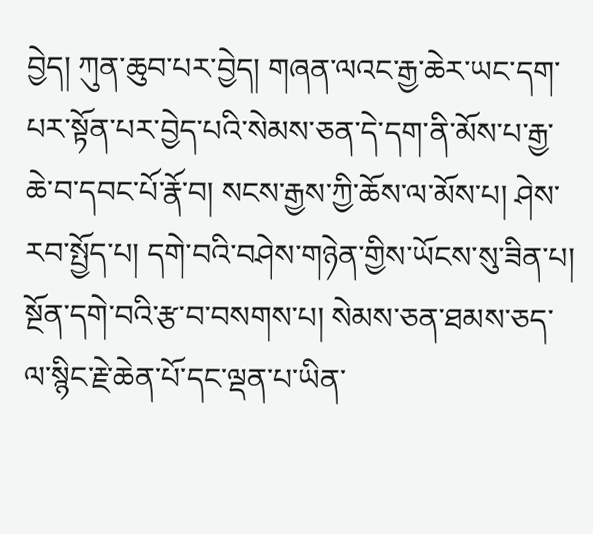བྱེད། ཀུན་ཆུབ་པར་བྱེད། གཞན་ལའང་རྒྱ་ཆེར་ཡང་དག་པར་སྟོན་པར་བྱེད་པའི་སེམས་ཅན་དེ་དག་ནི་མོས་པ་རྒྱ་ཆེ་བ་དབང་པོ་རྣོ་བ། སངས་རྒྱས་ཀྱི་ཆོས་ལ་མོས་པ། ཤེས་རབ་སྤྱོད་པ། དགེ་བའི་བཤེས་གཉེན་གྱིས་ཡོངས་སུ་ཟིན་པ། སྔོན་དགེ་བའི་རྩ་བ་བསགས་པ། སེམས་ཅན་ཐམས་ཅད་ལ་སྙིང་རྗེ་ཆེན་པོ་དང་ལྡན་པ་ཡིན་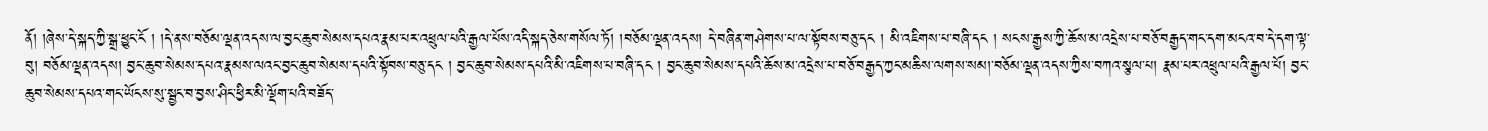ནོ། །ཞེས་དེ་སྐད་ཀྱི་སྒྲ་ཕྱུང་ངོ ། །དེ་ནས་བཅོམ་ལྡན་འདས་ལ་བྱང་ཆུབ་སེམས་དཔའ་རྣམ་པར་འཕྲུལ་པའི་རྒྱལ་པོས་འདི་སྐད་ཅེས་གསོལ་ཏོ། །བཅོམ་ལྡན་འདས། དེ་བཞིན་གཤེགས་པ་ལ་སྟོབས་བཅུ་དང ། མི་འཇིགས་པ་བཞི་དང ། སངས་རྒྱས་ཀྱི་ཆོས་མ་འདྲེས་པ་བཅོ་བརྒྱད་གང་དག་མངའ་བ་དེ་དག་ལྟ་བུ། བཅོམ་ལྡན་འདས། བྱང་ཆུབ་སེམས་དཔའ་རྣམས་ལའང་བྱང་ཆུབ་སེམས་དཔའི་སྟོབས་བཅུ་དང ། བྱང་ཆུབ་སེམས་དཔའི་མི་འཇིགས་པ་བཞི་དང ། བྱང་ཆུབ་སེམས་དཔའི་ཆོས་མ་འདྲེས་པ་བཅོ་བརྒྱད་ཀྱང་མཆིས་ལགས་སམ།་བཅོམ་ལྡན་འདས་ཀྱིས་བཀའ་སྩལ་པ། རྣམ་པར་འཕྲུལ་པའི་རྒྱལ་པོ། བྱང་ཆུབ་སེམས་དཔའ་གང་ཡོངས་སུ་སྦྱང་བ་བྱས་ཤིང་ཕྱིར་མི་ལྡོག་པའི་བཟོད་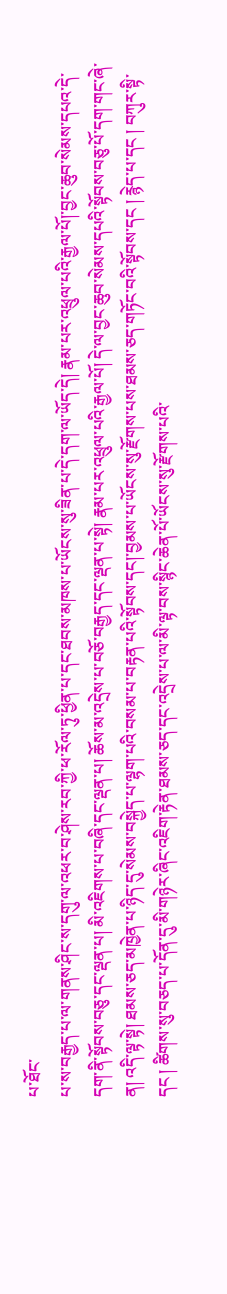པ་ཐོང་
པ་ས་བརྒྱད་པ་ལ་གནས་ཤིང་ས་དགུ་ལ་འཕར་བ་ཤེས་རབ་ཀྱི་ཕ་རོལ་ཏུ་ཕྱིན་པ་དང་ཐབས་མཁས་པ་ཡོངས་སུ་ཟིན་པ་དེ་དག་ལ་ཡོད་དེ། རྣམ་པར་འཕྲུལ་པའི་རྒྱལ་པོ།་བྱང་ཆུབ་སེམས་དཔའ་དེ་དག་ནི་སྟོབས་བཅུ་དང་ལྡན་པ། མི་འཇིགས་པ་བཞི་དང་ལྡན་པ། ཆོས་མ་འདྲེས་པ་བཅོ་བརྒྱད་དང་ལྡན་པ་སྟེ། རྣམ་པར་འཕྲུལ་པའི་རྒྱལ་པོ། དེ་ལ་བྱང་ཆུབ་སེམས་དཔའི་སྟོབས་བཅུ་པོ་དག་གང་ཞེ་ན། འདི་ལྟ་སྟེ། ཐམས་ཅད་མཁྱེན་པ་ཉིད་དུ་སེམས་བསྐྱེད་པ་ལྷག་པའི་བསམ་པ་བརྟན་པའི་སྟོབས་དང།་བྱམས་པ་ཡོངས་སུ་རྫོགས་པས་ཐམས་ཅད་གཏོང་བའི་སྟོབས་དང ། རྙེད་པ་དང ། བཀུར་སྟི་དང ། ཚིགས་སུ་བཅད་པ་དོན་དུ་མི་གཉེར་ཞིང་འཇིག་རྟེན་ཐམས་ཅད་དང་འདྲེས་པ་ལ་མི་ལྟ་བས་སྙིང་ཆེན་པོ་ཡོངས་སུ་རྫོགས་པའི་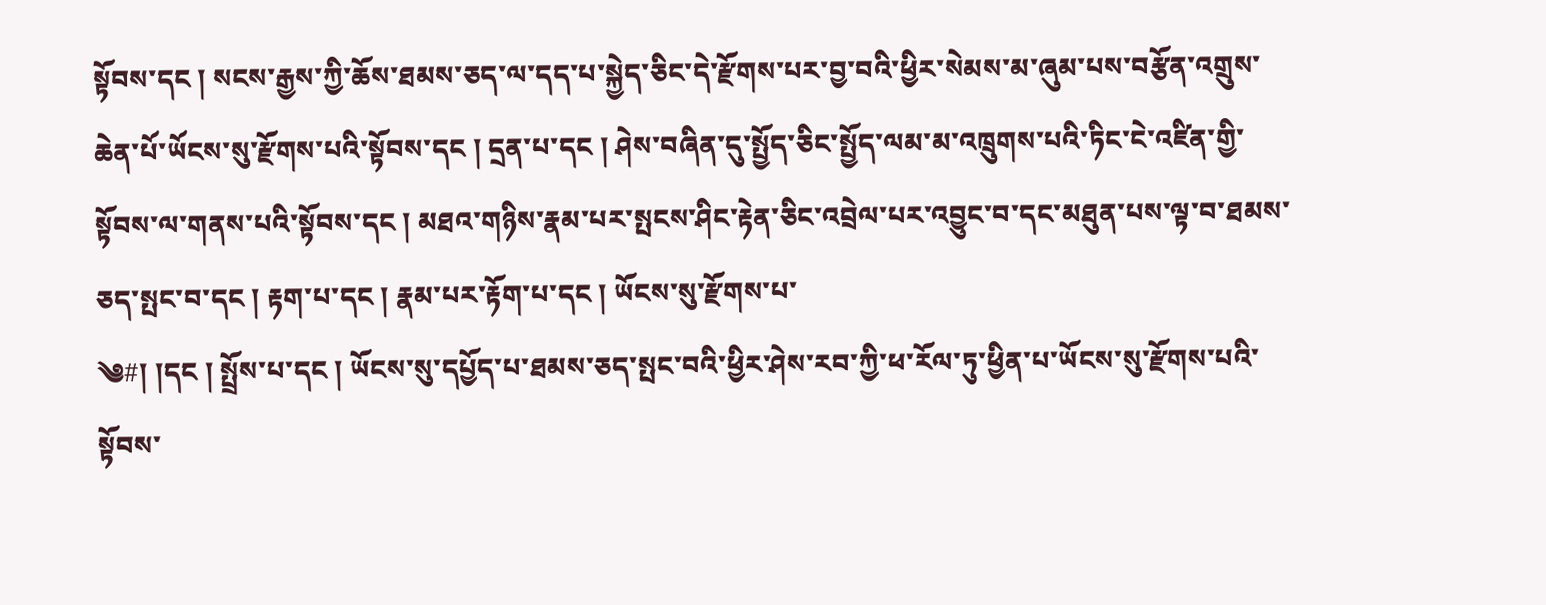སྟོབས་དང ། སངས་རྒྱས་ཀྱི་ཆོས་ཐམས་ཅད་ལ་དད་པ་སྐྱེད་ཅིང་དེ་རྫོགས་པར་བྱ་བའི་ཕྱིར་སེམས་མ་ཞུམ་པས་བརྩོན་འགྲུས་ཆེན་པོ་ཡོངས་སུ་རྫོགས་པའི་སྟོབས་དང ། དྲན་པ་དང ། ཤེས་བཞིན་དུ་སྤྱོད་ཅིང་སྤྱོད་ལམ་མ་འཁྲུགས་པའི་ཏིང་ངེ་འཛིན་གྱི་སྟོབས་ལ་གནས་པའི་སྟོབས་དང ། མཐའ་གཉིས་རྣམ་པར་སྤངས་ཤིང་རྟེན་ཅིང་འབྲེལ་པར་འབྱུང་བ་དང་མཐུན་པས་ལྟ་བ་ཐམས་ཅད་སྤང་བ་དང ། རྟག་པ་དང ། རྣམ་པར་རྟོག་པ་དང ། ཡོངས་སུ་རྫོགས་པ་
༄#། །དང ། སྤྲོས་པ་དང ། ཡོངས་སུ་དཔྱོད་པ་ཐམས་ཅད་སྤང་བའི་ཕྱིར་ཤེས་རབ་ཀྱི་ཕ་རོལ་ཏུ་ཕྱིན་པ་ཡོངས་སུ་རྫོགས་པའི་སྟོབས་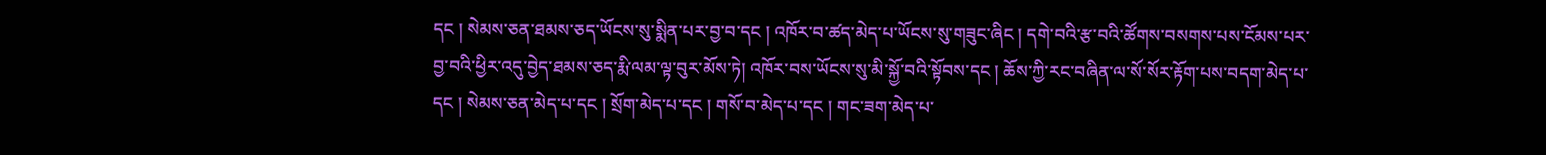དང ། སེམས་ཅན་ཐམས་ཅད་ཡོངས་སུ་སྨིན་པར་བྱ་བ་དང ། འཁོར་བ་ཚད་མེད་པ་ཡོངས་སུ་གཟུང་ཞིང ། དགེ་བའི་རྩ་བའི་ཚོགས་བསགས་པས་ངོམས་པར་བྱ་བའི་ཕྱིར་འདུ་བྱེད་ཐམས་ཅད་རྨི་ལམ་ལྟ་བུར་མོས་ཏེ། འཁོར་བས་ཡོངས་སུ་མི་སྐྱོ་བའི་སྟོབས་དང ། ཆོས་ཀྱི་རང་བཞིན་ལ་སོ་སོར་རྟོག་པས་བདག་མེད་པ་དང ། སེམས་ཅན་མེད་པ་དང ། སྲོག་མེད་པ་དང ། གསོ་བ་མེད་པ་དང ། གང་ཟག་མེད་པ་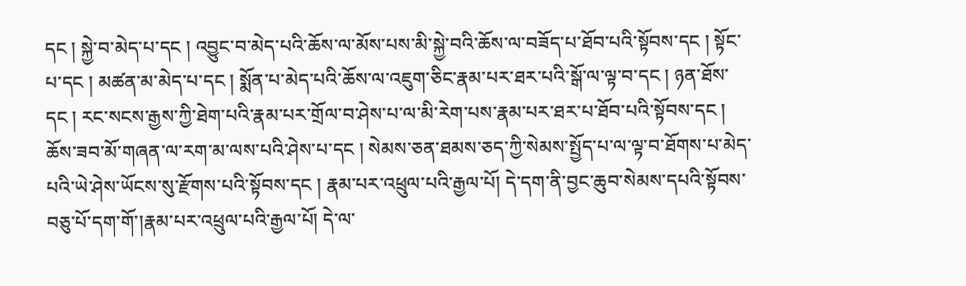དང ། སྐྱེ་བ་མེད་པ་དང ། འབྱུང་བ་མེད་པའི་ཆོས་ལ་མོས་པས་མི་སྐྱེ་བའི་ཆོས་ལ་བཟོད་པ་ཐོབ་པའི་སྟོབས་དང ། སྟོང་པ་དང ། མཚན་མ་མེད་པ་དང ། སྨོན་པ་མེད་པའི་ཆོས་ལ་འཇུག་ཅིང་རྣམ་པར་ཐར་པའི་སྒོ་ལ་ལྟ་བ་དང ། ཉན་ཐོས་དང ། རང་སངས་རྒྱས་ཀྱི་ཐེག་པའི་རྣམ་པར་གྲོལ་བ་ཤེས་པ་ལ་མི་རེག་པས་རྣམ་པར་ཐར་པ་ཐོབ་པའི་སྟོབས་དང ། ཆོས་ཟབ་མོ་གཞན་ལ་རག་མ་ལས་པའི་ཤེས་པ་དང ། སེམས་ཅན་ཐམས་ཅད་ཀྱི་སེམས་སྤྱོད་པ་ལ་ལྟ་བ་ཐོགས་པ་མེད་པའི་ཡེ་ཤེས་ཡོངས་སུ་རྫོགས་པའི་སྟོབས་དང ། རྣམ་པར་འཕྲུལ་པའི་རྒྱལ་པོ། དེ་དག་ནི་བྱང་ཆུབ་སེམས་དཔའི་སྟོབས་བཅུ་པོ་དག་གོ་།རྣམ་པར་འཕྲུལ་པའི་རྒྱལ་པོ། དེ་ལ་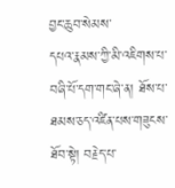བྱང་ཆུབ་སེམས་
དཔའ་རྣམས་ཀྱི་མི་འཇིགས་པ་བཞི་པོ་དག་གང་ཞེ་ན། ཐོས་པ་ཐམས་ཅད་འཛིན་པས་གཟུངས་ཐོབ་སྟེ། བརྗེད་པ་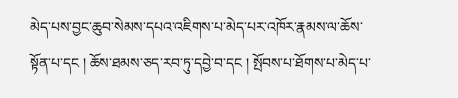མེད་པས་བྱང་ཆུབ་སེམས་དཔའ་འཇིགས་པ་མེད་པར་འཁོར་རྣམས་ལ་ཆོས་སྟོན་པ་དང ། ཆོས་ཐམས་ཅད་རབ་ཏུ་དབྱེ་བ་དང ། སྤོབས་པ་ཐོགས་པ་མེད་པ་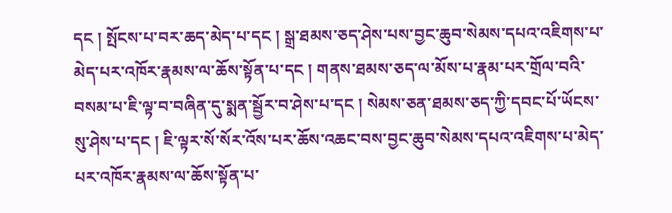དང ། སྤོངས་པ་བར་ཆད་མེད་པ་དང ། སྒྲ་ཐམས་ཅད་ཤེས་པས་བྱང་ཆུབ་སེམས་དཔའ་འཇིགས་པ་མེད་པར་འཁོར་རྣམས་ལ་ཆོས་སྟོན་པ་དང ། གནས་ཐམས་ཅད་ལ་མོས་པ་རྣམ་པར་གྲོལ་བའི་བསམ་པ་ཇི་ལྟ་བ་བཞིན་དུ་སྨན་སྦྱོར་བ་ཤེས་པ་དང ། སེམས་ཅན་ཐམས་ཅད་ཀྱི་དབང་པོ་ཡོངས་སུ་ཤེས་པ་དང ། ཇི་ལྟར་སོ་སོར་འོས་པར་ཆོས་འཆང་བས་བྱང་ཆུབ་སེམས་དཔའ་འཇིགས་པ་མེད་པར་འཁོར་རྣམས་ལ་ཆོས་སྟོན་པ་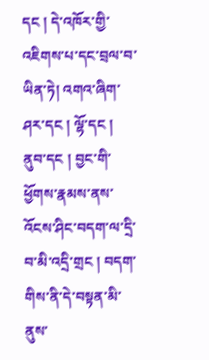དང ། དེ་འཁོར་གྱི་འཇིགས་པ་དང་བྲལ་བ་ཡིན་ཏེ། འགའ་ཞིག་ཤར་དང ། ལྷོ་དང ། ནུབ་དང ། བྱང་གི་ཕྱོགས་རྣམས་ནས་འོངས་ཤིང་བདག་ལ་དྲི་བ་མི་འདྲི་གྲང ། བདག་གིས་ནི་དེ་བསྟན་མི་ནུས་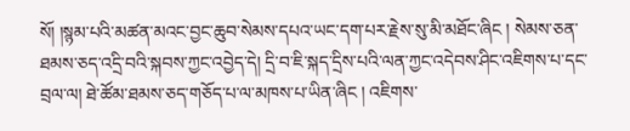སོ། །སྙམ་པའི་མཚན་མའང་བྱང་ཆུབ་སེམས་དཔའ་ཡང་དག་པར་རྗེས་སུ་མི་མཐོང་ཞིང ། སེམས་ཅན་ཐམས་ཅད་འདྲི་བའི་སྐབས་ཀྱང་འབྱེད་དེ། དྲི་བ་ཇི་སྐད་དྲིས་པའི་ལན་ཀྱང་འདེབས་ཤིང་འཇིགས་པ་དང་བྲལ་ལ། ཐེ་ཚོམ་ཐམས་ཅད་གཅོད་པ་ལ་མཁས་པ་ཡིན་ཞིང ། འཇིགས་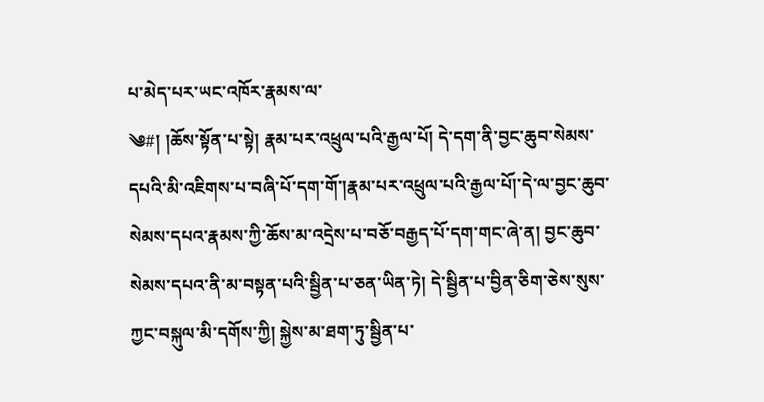པ་མེད་པར་ཡང་འཁོར་རྣམས་ལ་
༄#། །ཆོས་སྟོན་པ་སྟེ། རྣམ་པར་འཕྲུལ་པའི་རྒྱལ་པོ། དེ་དག་ནི་བྱང་ཆུབ་སེམས་དཔའི་མི་འཇིགས་པ་བཞི་པོ་དག་གོ་།རྣམ་པར་འཕྲུལ་པའི་རྒྱལ་པོ།་དེ་ལ་བྱང་ཆུབ་སེམས་དཔའ་རྣམས་ཀྱི་ཆོས་མ་འདྲེས་པ་བཅོ་བརྒྱད་པོ་དག་གང་ཞེ་ན། བྱང་ཆུབ་སེམས་དཔའ་ནི་མ་བསྟན་པའི་སྦྱིན་པ་ཅན་ཡིན་ཏེ། དེ་སྦྱིན་པ་བྱིན་ཅིག་ཅེས་སུས་ཀྱང་བསྐུལ་མི་དགོས་ཀྱི། སྐྱེས་མ་ཐག་ཏུ་སྦྱིན་པ་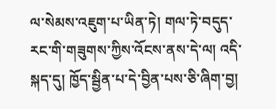ལ་སེམས་འཇུག་པ་ཡིན་ཏེ། གལ་ཏེ་བདུད་རང་གི་གཟུགས་ཀྱིས་འོངས་ནས་དེ་ལ། འདི་སྐད་དུ། ཁྱོད་སྦྱིན་པ་དེ་བྱིན་པས་ཅི་ཞིག་བྱ།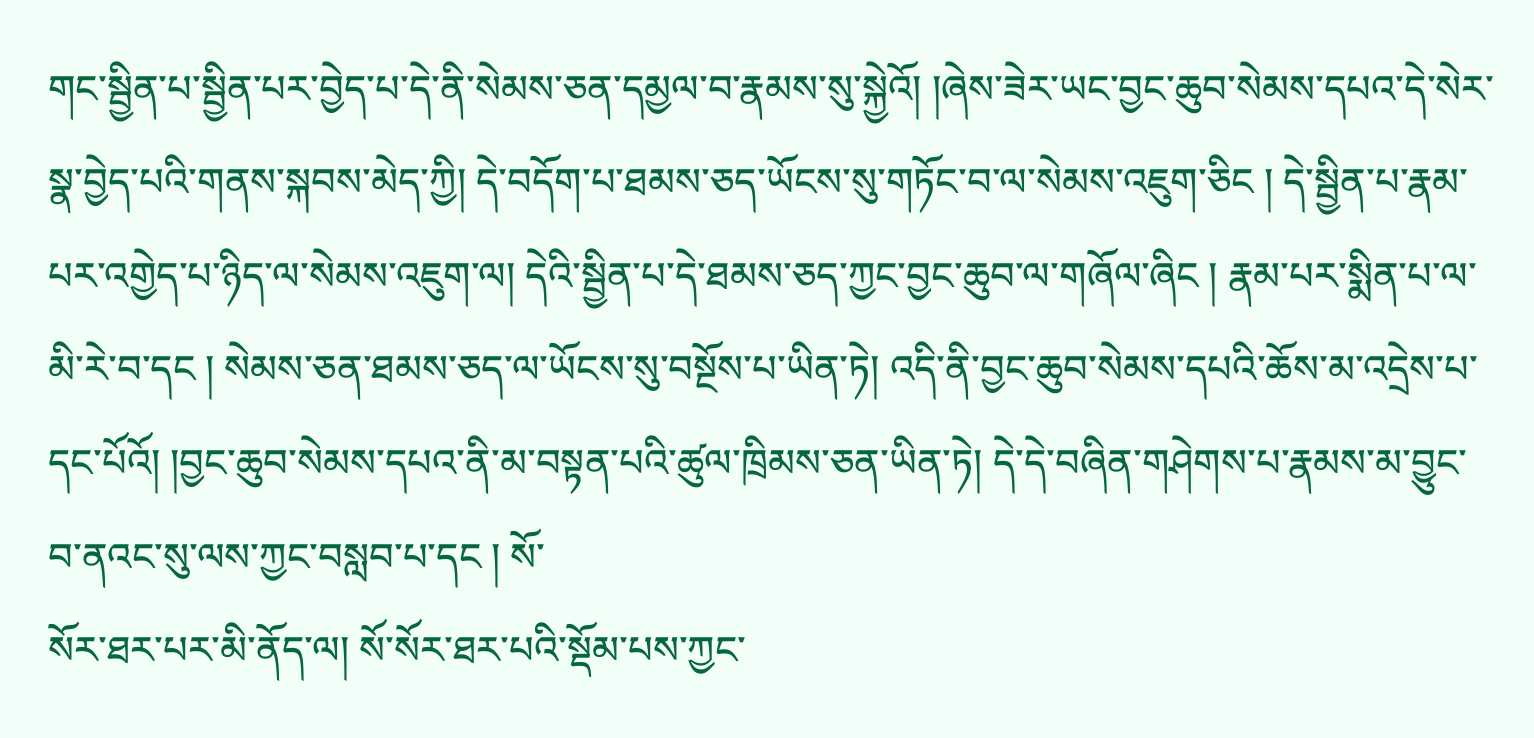གང་སྦྱིན་པ་སྦྱིན་པར་བྱེད་པ་དེ་ནི་སེམས་ཅན་དམྱལ་བ་རྣམས་སུ་སྐྱེའོ། །ཞེས་ཟེར་ཡང་བྱང་ཆུབ་སེམས་དཔའ་དེ་སེར་སྣ་བྱེད་པའི་གནས་སྐབས་མེད་ཀྱི། དེ་བདོག་པ་ཐམས་ཅད་ཡོངས་སུ་གཏོང་བ་ལ་སེམས་འཇུག་ཅིང ། དེ་སྦྱིན་པ་རྣམ་པར་འགྱེད་པ་ཉིད་ལ་སེམས་འཇུག་ལ། དེའི་སྦྱིན་པ་དེ་ཐམས་ཅད་ཀྱང་བྱང་ཆུབ་ལ་གཞོལ་ཞིང ། རྣམ་པར་སྨིན་པ་ལ་མི་རེ་བ་དང ། སེམས་ཅན་ཐམས་ཅད་ལ་ཡོངས་སུ་བསྔོས་པ་ཡིན་ཏེ། འདི་ནི་བྱང་ཆུབ་སེམས་དཔའི་ཆོས་མ་འདྲེས་པ་དང་པོའོ། །བྱང་ཆུབ་སེམས་དཔའ་ནི་མ་བསྟན་པའི་ཚུལ་ཁྲིམས་ཅན་ཡིན་ཏེ། དེ་དེ་བཞིན་གཤེགས་པ་རྣམས་མ་བྱུང་བ་ནའང་སུ་ལས་ཀྱང་བསླབ་པ་དང ། སོ་
སོར་ཐར་པར་མི་ནོད་ལ། སོ་སོར་ཐར་པའི་སྡོམ་པས་ཀྱང་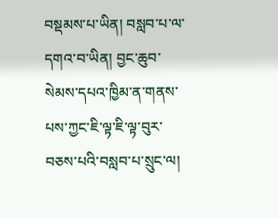བསྡམས་པ་ཡིན། བསླབ་པ་ལ་དགའ་བ་ཡིན། བྱང་ཆུབ་སེམས་དཔའ་ཁྱིམ་ན་གནས་པས་ཀྱང་ཇི་ལྟ་ཇི་ལྟ་བུར་བཅས་པའི་བསླབ་པ་སྲུང་ལ།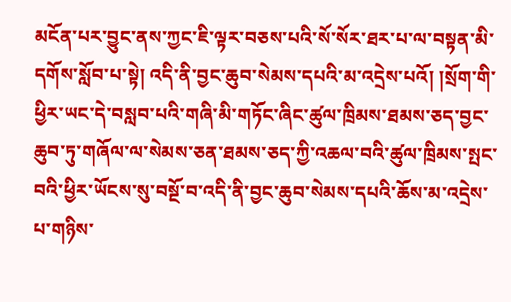མངོན་པར་བྱུང་ནས་ཀྱང་ཇི་ལྟར་བཅས་པའི་སོ་སོར་ཐར་པ་ལ་བསྟན་མི་དགོས་སློབ་པ་སྟེ། འདི་ནི་བྱང་ཆུབ་སེམས་དཔའི་མ་འདྲེས་པའོ། །སྲོག་གི་ཕྱིར་ཡང་དེ་བསླབ་པའི་གཞི་མི་གཏོང་ཞིང་ཚུལ་ཁྲིམས་ཐམས་ཅད་བྱང་ཆུབ་ཏུ་གཞོལ་ལ་སེམས་ཅན་ཐམས་ཅད་ཀྱི་འཆལ་བའི་ཚུལ་ཁྲིམས་སྤང་བའི་ཕྱིར་ཡོངས་སུ་བསྔོ་བ་འདི་ནི་བྱང་ཆུབ་སེམས་དཔའི་ཆོས་མ་འདྲེས་པ་གཉིས་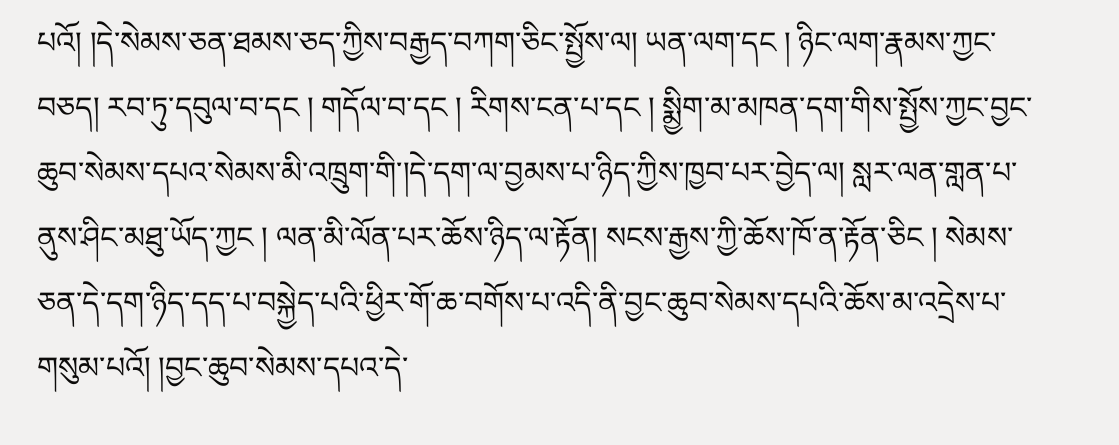པའོ། །དེ་སེམས་ཅན་ཐམས་ཅད་ཀྱིས་བརྒྱད་བཀག་ཅིང་སྤྱོས་ལ། ཡན་ལག་དང ། ཉིང་ལག་རྣམས་ཀྱང་བཅད། རབ་ཏུ་དབུལ་བ་དང ། གདོལ་བ་དང ། རིགས་ངན་པ་དང ། སྨྱིག་མ་མཁན་དག་གིས་སྤྱོས་ཀྱང་བྱང་ཆུབ་སེམས་དཔའ་སེམས་མི་འཁྲུག་གི་།དེ་དག་ལ་བྱམས་པ་ཉིད་ཀྱིས་ཁྱབ་པར་བྱེད་ལ། སླར་ལན་གླན་པ་ནུས་ཤིང་མཐུ་ཡོད་ཀྱང ། ལན་མི་ལོན་པར་ཆོས་ཉིད་ལ་རྟོན། སངས་རྒྱས་ཀྱི་ཆོས་ཁོ་ན་རྟོན་ཅིང ། སེམས་ཅན་དེ་དག་ཉིད་དད་པ་བསྐྱེད་པའི་ཕྱིར་གོ་ཆ་བགོས་པ་འདི་ནི་བྱང་ཆུབ་སེམས་དཔའི་ཆོས་མ་འདྲེས་པ་གསུམ་པའོ། །བྱང་ཆུབ་སེམས་དཔའ་དེ་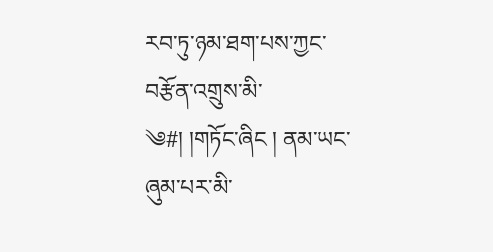རབ་ཏུ་ཉམ་ཐག་པས་ཀྱང་བརྩོན་འགྲུས་མི་
༄#། །གཏོང་ཞིང ། ནམ་ཡང་ཞུམ་པར་མི་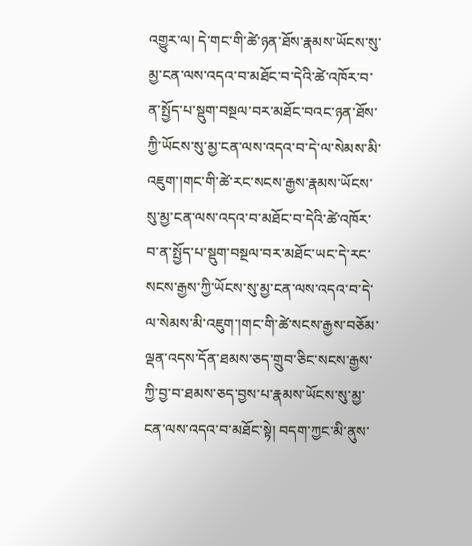འགྱུར་ལ། དེ་གང་གི་ཚེ་ཉན་ཐོས་རྣམས་ཡོངས་སུ་མྱ་ངན་ལས་འདའ་བ་མཐོང་བ་དེའི་ཚེ་འཁོར་བ་ན་སྤྱོད་པ་སྡུག་བསྔལ་བར་མཐོང་བའང་ཉན་ཐོས་ཀྱི་ཡོངས་སུ་མྱ་ངན་ལས་འདའ་བ་དེ་ལ་སེམས་མི་འཇུག་།གང་གི་ཚེ་རང་སངས་རྒྱས་རྣམས་ཡོངས་སུ་མྱ་ངན་ལས་འདའ་བ་མཐོང་བ་དེའི་ཚེ་འཁོར་བ་ན་སྤྱོད་པ་སྡུག་བསྔལ་བར་མཐོང་ཡང་དེ་རང་སངས་རྒྱས་ཀྱི་ཡོངས་སུ་མྱ་ངན་ལས་འདའ་བ་དེ་ལ་སེམས་མི་འཇུག་།གང་གི་ཚེ་སངས་རྒྱས་བཅོམ་ལྡན་འདས་དོན་ཐམས་ཅད་གྲུབ་ཅིང་སངས་རྒྱས་ཀྱི་བྱ་བ་ཐམས་ཅད་བྱས་པ་རྣམས་ཡོངས་སུ་མྱ་ངན་ལས་འདའ་བ་མཐོང་སྟེ། བདག་ཀྱང་མི་ནུས་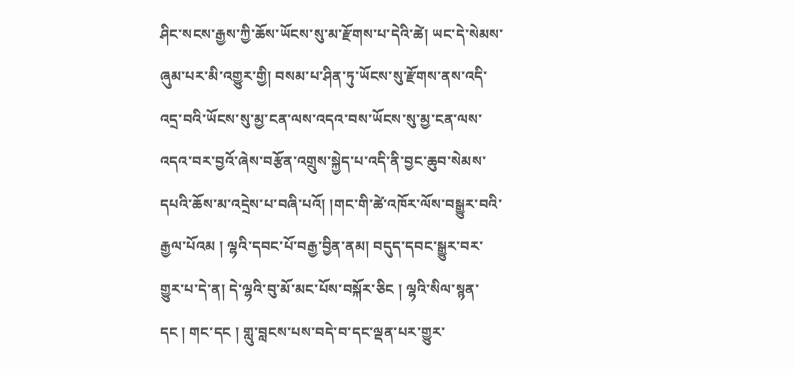ཤིང་སངས་རྒྱས་ཀྱི་ཆོས་ཡོངས་སུ་མ་རྫོགས་པ་དེའི་ཚེ། ཡང་དེ་སེམས་ཞུམ་པར་མི་འགྱུར་གྱི། བསམ་པ་ཤིན་ཏུ་ཡོངས་སུ་རྫོགས་ནས་འདི་འདྲ་བའི་ཡོངས་སུ་མྱ་ངན་ལས་འདའ་བས་ཡོངས་སུ་མྱ་ངན་ལས་འདའ་བར་བྱའོ་ཞེས་བརྩོན་འགྲུས་སྐྱེད་པ་འདི་ནི་བྱང་ཆུབ་སེམས་དཔའི་ཆོས་མ་འདྲེས་པ་བཞི་པའོ། །གང་གི་ཚེ་འཁོར་ལོས་བསྒྱུར་བའི་རྒྱལ་པོའམ ། ལྷའི་དབང་པོ་བརྒྱ་བྱིན་ནམ། བདུད་དབང་སྒྱུར་བར་གྱུར་པ་དེ་ན། དེ་ལྷའི་བུ་མོ་མང་པོས་བསྐོར་ཅིང ། ལྷའི་སིལ་སྙན་དང ། གང་དང ། གླུ་བླངས་པས་བདེ་བ་དང་ལྡན་པར་གྱུར་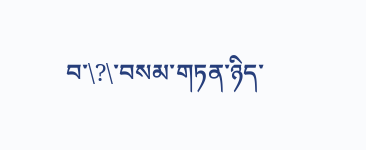བ་\?\་བསམ་གཏན་ཉིད་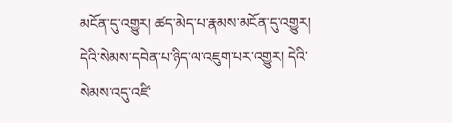མངོན་དུ་འགྱུར། ཚད་མེད་པ་རྣམས་མངོན་དུ་འགྱུར། དེའི་སེམས་དབེན་པ་ཉིད་ལ་འཇུག་པར་འགྱུར། དེའི་སེམས་འདུ་འཛི་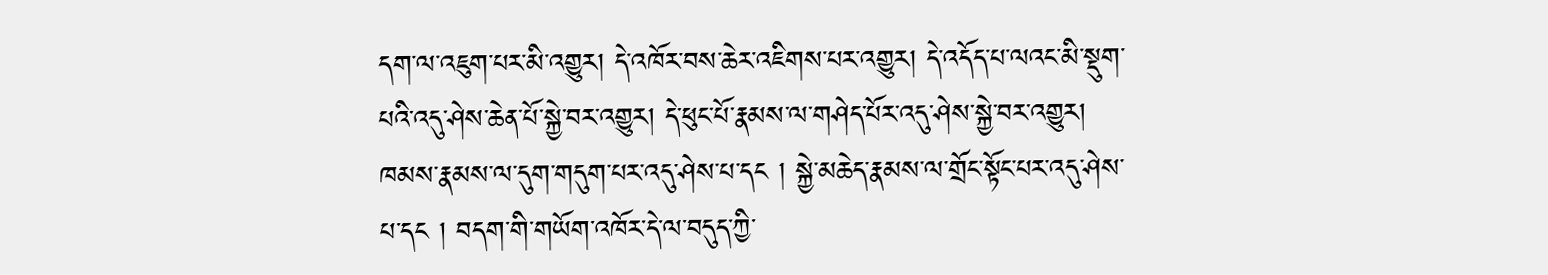དག་ལ་འཇུག་པར་མི་འགྱུར། དེ་འཁོར་བས་ཆེར་འཇིགས་པར་འགྱུར། དེ་འདོད་པ་ལའང་མི་སྡུག་པའི་འདུ་ཤེས་ཆེན་པོ་སྐྱེ་བར་འགྱུར། དེ་ཕུང་པོ་རྣམས་ལ་གཤེད་པོར་འདུ་ཤེས་སྐྱེ་བར་འགྱུར། ཁམས་རྣམས་ལ་དུག་གདུག་པར་འདུ་ཤེས་པ་དང ། སྐྱེ་མཆེད་རྣམས་ལ་གྲོང་སྟོང་པར་འདུ་ཤེས་པ་དང ། བདག་གི་གཡོག་འཁོར་དེ་ལ་བདུད་ཀྱི་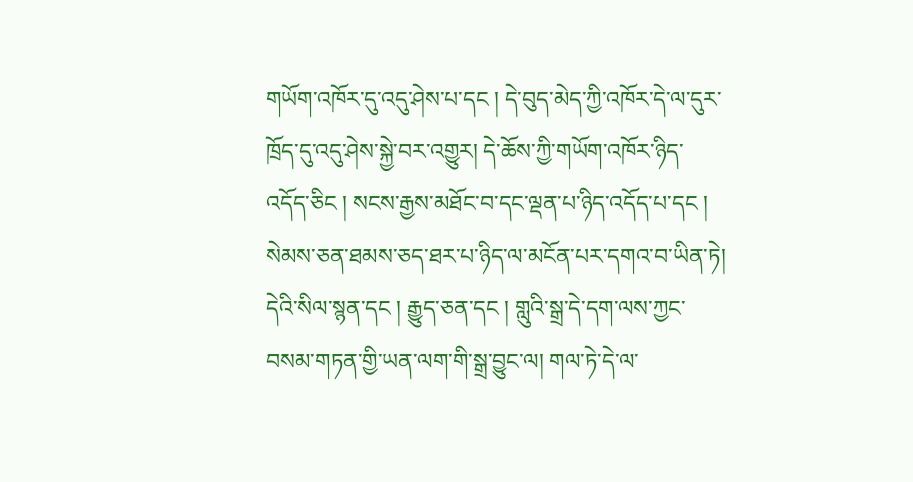གཡོག་འཁོར་དུ་འདུ་ཤེས་པ་དང ། དེ་བུད་མེད་ཀྱི་འཁོར་དེ་ལ་དུར་ཁྲོད་དུ་འདུ་ཤེས་སྐྱེ་བར་འགྱུར། དེ་ཆོས་ཀྱི་གཡོག་འཁོར་ཉིད་འདོད་ཅིང ། སངས་རྒྱས་མཐོང་བ་དང་ལྡན་པ་ཉིད་འདོད་པ་དང ། སེམས་ཅན་ཐམས་ཅད་ཐར་པ་ཉིད་ལ་མངོན་པར་དགའ་བ་ཡིན་ཏེ། དེའི་སིལ་སྙན་དང ། རྒྱུད་ཅན་དང ། གླུའི་སྒྲ་དེ་དག་ལས་ཀྱང་བསམ་གཏན་གྱི་ཡན་ལག་གི་སྒྲ་བྱུང་ལ། གལ་ཏེ་དེ་ལ་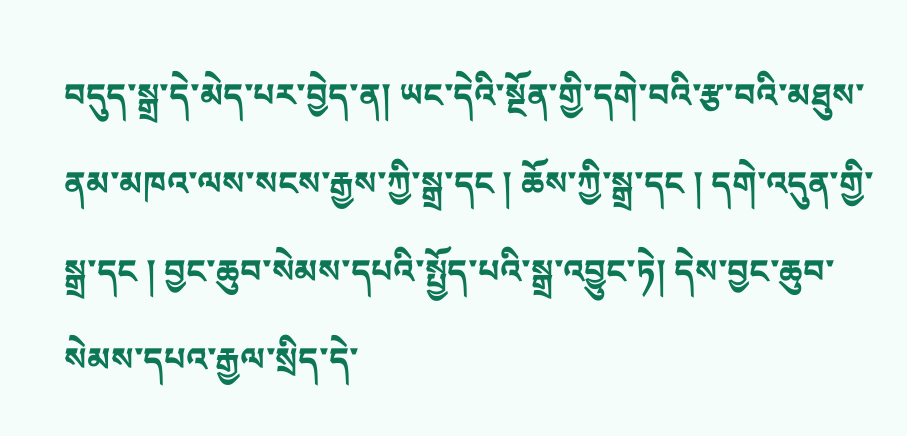བདུད་སྒྲ་དེ་མེད་པར་བྱེད་ན། ཡང་དེའི་སྔོན་གྱི་དགེ་བའི་རྩ་བའི་མཐུས་ནམ་མཁའ་ལས་སངས་རྒྱས་ཀྱི་སྒྲ་དང ། ཆོས་ཀྱི་སྒྲ་དང ། དགེ་འདུན་གྱི་སྒྲ་དང ། བྱང་ཆུབ་སེམས་དཔའི་སྤྱོད་པའི་སྒྲ་འབྱུང་ཏེ། དེས་བྱང་ཆུབ་སེམས་དཔའ་རྒྱལ་སྲིད་དེ་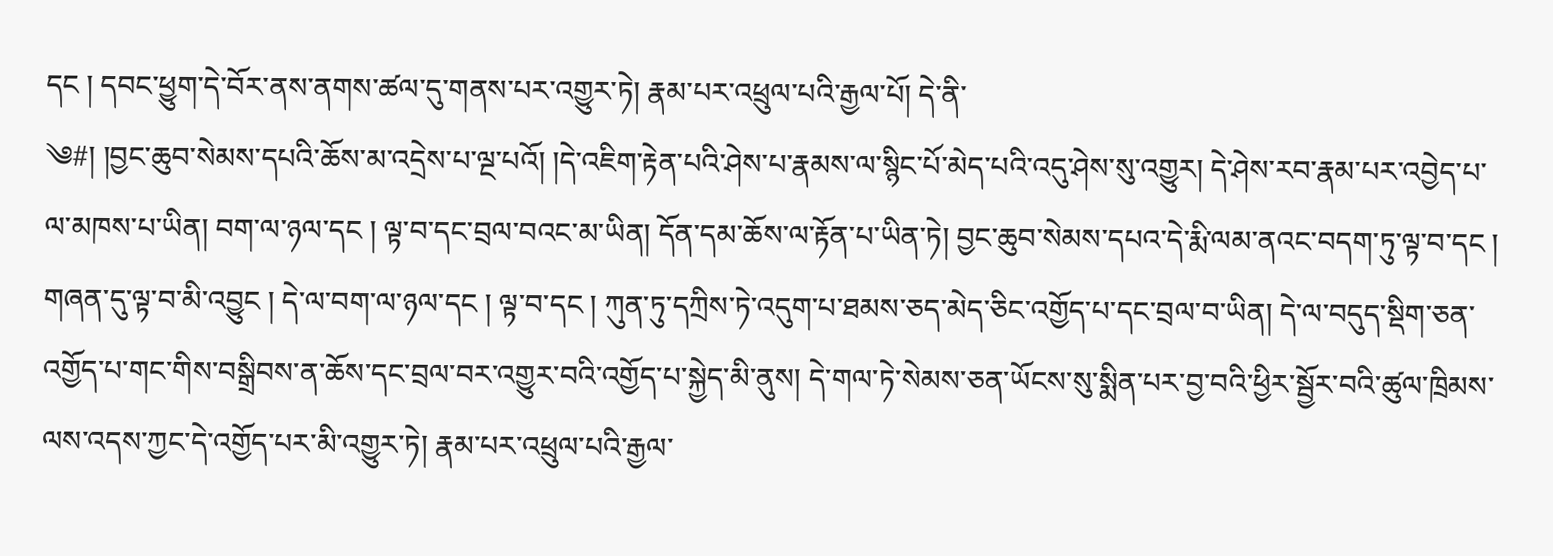དང ། དབང་ཕྱུག་དེ་བོར་ནས་ནགས་ཚལ་དུ་གནས་པར་འགྱུར་ཏེ། རྣམ་པར་འཕྲུལ་པའི་རྒྱལ་པོ། དེ་ནི་
༄#། །བྱང་ཆུབ་སེམས་དཔའི་ཆོས་མ་འདྲེས་པ་ལྔ་པའོ། །དེ་འཇིག་རྟེན་པའི་ཤེས་པ་རྣམས་ལ་སྙིང་པོ་མེད་པའི་འདུ་ཤེས་སུ་འགྱུར། དེ་ཤེས་རབ་རྣམ་པར་འབྱེད་པ་ལ་མཁས་པ་ཡིན། བག་ལ་ཉལ་དང ། ལྟ་བ་དང་བྲལ་བའང་མ་ཡིན། དོན་དམ་ཆོས་ལ་རྟོན་པ་ཡིན་ཏེ། བྱང་ཆུབ་སེམས་དཔའ་དེ་རྨི་ལམ་ནའང་བདག་ཏུ་ལྟ་བ་དང ། གཞན་དུ་ལྟ་བ་མི་འབྱུང ། དེ་ལ་བག་ལ་ཉལ་དང ། ལྟ་བ་དང ། ཀུན་ཏུ་དཀྲིས་ཏེ་འདུག་པ་ཐམས་ཅད་མེད་ཅིང་འགྱོད་པ་དང་བྲལ་བ་ཡིན། དེ་ལ་བདུད་སྡིག་ཅན་འགྱོད་པ་གང་གིས་བསྒྲིབས་ན་ཆོས་དང་བྲལ་བར་འགྱུར་བའི་འགྱོད་པ་སྐྱེད་མི་ནུས། དེ་གལ་ཏེ་སེམས་ཅན་ཡོངས་སུ་སྨིན་པར་བྱ་བའི་ཕྱིར་སྦྱོར་བའི་ཚུལ་ཁྲིམས་ལས་འདས་ཀྱང་དེ་འགྱོད་པར་མི་འགྱུར་ཏེ། རྣམ་པར་འཕྲུལ་པའི་རྒྱལ་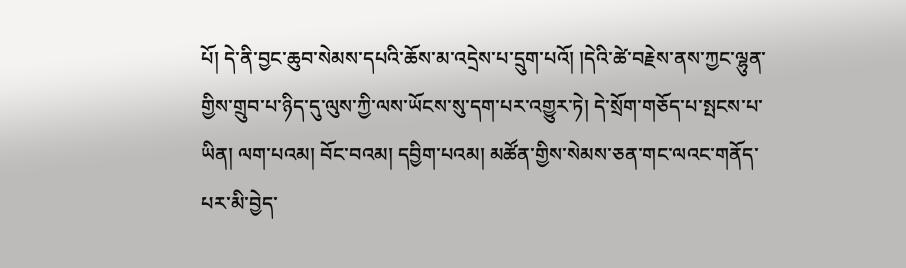པོ། དེ་ནི་བྱང་ཆུབ་སེམས་དཔའི་ཆོས་མ་འདྲེས་པ་དྲུག་པའོ། །དེའི་ཚེ་བརྗེས་ནས་ཀྱང་ལྷུན་གྱིས་གྲུབ་པ་ཉིད་དུ་ལུས་ཀྱི་ལས་ཡོངས་སུ་དག་པར་འགྱུར་ཏེ། དེ་སྲོག་གཅོད་པ་སྤངས་པ་ཡིན། ལག་པའམ། བོང་བའམ། དབྱིག་པའམ། མཚོན་གྱིས་སེམས་ཅན་གང་ལའང་གནོད་པར་མི་བྱེད་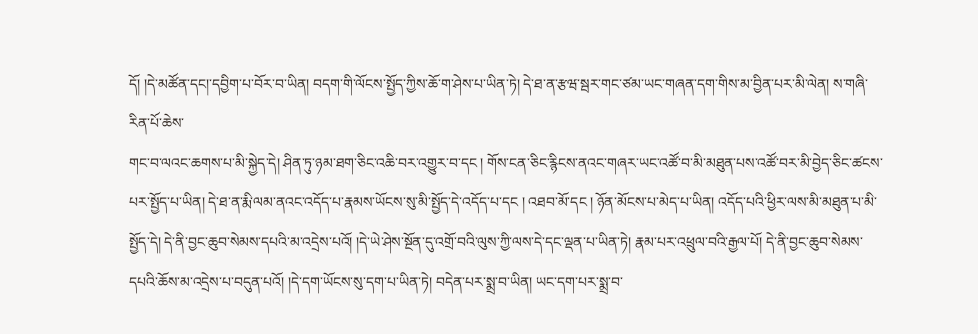དོ། །དེ་མཚོན་དང།་དབྱིག་པ་བོར་བ་ཡིན། བདག་གི་ལོངས་སྤྱོད་ཀྱིས་ཆོ་ག་ཤེས་པ་ཡིན་ཏེ། དེ་ཐ་ན་རྩཝ་སྦར་གང་ཙམ་ཡང་གཞན་དག་གིས་མ་བྱིན་པར་མི་ལེན། ས་གཞི་རིན་པོ་ཆེས་
གང་བ་ལའང་ཆགས་པ་མི་སྐྱེད་དེ། ཤིན་ཏུ་ཉམ་ཐག་ཅིང་འཆི་བར་འགྱུར་བ་དང ། གོས་ངན་ཅིང་རྙིངས་ནའང་གཞར་ཡང་འཚོ་བ་མི་མཐུན་པས་འཚོ་བར་མི་བྱེད་ཅིང་ཚངས་པར་སྤྱོད་པ་ཡིན། དེ་ཐ་ན་རྨི་ལམ་ནའང་འདོད་པ་རྣམས་ཡོངས་སུ་མི་སྤྱོད་དེ་འདོད་པ་དང ། འཐབ་མོ་དང ། ཉོན་མོངས་པ་མེད་པ་ཡིན། འདོད་པའི་ཕྱིར་ལས་མི་མཐུན་པ་མི་སྤྱོད་དེ། དེ་ནི་བྱང་ཆུབ་སེམས་དཔའི་མ་འདྲེས་པའོ། །དེ་ཡེ་ཤེས་སྔོན་དུ་འགྲོ་བའི་ལུས་ཀྱི་ལས་དེ་དང་ལྡན་པ་ཡིན་ཏེ། རྣམ་པར་འཕྲུལ་བའི་རྒྱལ་པོ། དེ་ནི་བྱང་ཆུབ་སེམས་དཔའི་ཆོས་མ་འདྲེས་པ་བདུན་པའོ། །དེ་དག་ཡོངས་སུ་དག་པ་ཡིན་ཏེ། བདེན་པར་སྨྲ་བ་ཡིན། ཡང་དག་པར་སྨྲ་བ་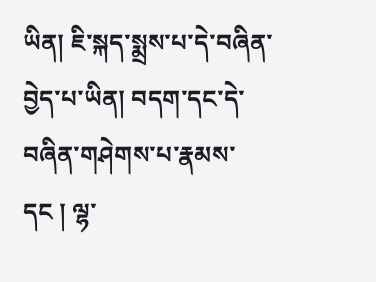ཡིན། ཇི་སྐད་སྨྲས་པ་དེ་བཞིན་བྱེད་པ་ཡིན། བདག་དང་དེ་བཞིན་གཤེགས་པ་རྣམས་དང ། ལྷ་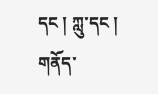དང ། ཀླུ་དང ། གནོད་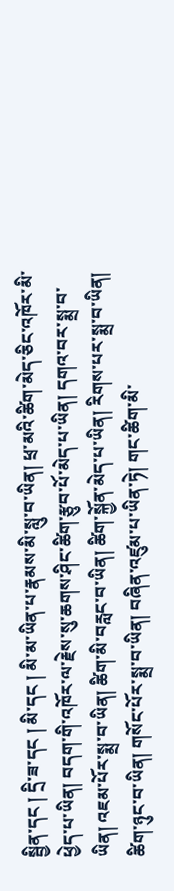སྦྱིན་དང ། དྲི་ཟ་དང ། མི་དང ། མི་མ་ཡིན་པ་རྣམས་མི་སླུ་བ་ཡིན། ཕྲ་མའི་ཚིག་མེད་ཅིང་འཁོར་མི་ཕྱེད་པ་ཡིན། བདག་གི་འཁོར་ལ་རྗེས་སུ་ཆགས་ཤིང་ཚིག་རྩུབ་པོ་མེད་པ་ཡིན། དགའ་བར་སྨྲ་བ་ཡིན། འཇམ་པོར་སྨྲ་བ་ཡིན། ཚིག་མི་བརླང་བ་ཡིན། ཚིག་སྐྱོན་མེད་པ་ཡིན། རིགས་པར་སྨྲ་བ་ཡིན། ཚིག་ཉུང་བ་ཡིན། གསོང་པོར་སྨྲ་བ་ཡིན། བཞིན་འཛུམ་པ་ཡིན་ཏེ། གང་ཚིག་མི་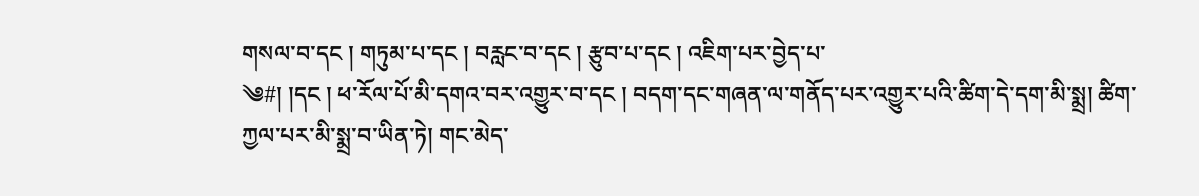གསལ་བ་དང ། གཏུམ་པ་དང ། བརླང་བ་དང ། རྩུབ་པ་དང ། འཇིག་པར་བྱེད་པ་
༄#། །དང ། ཕ་རོལ་པོ་མི་དགའ་བར་འགྱུར་བ་དང ། བདག་དང་གཞན་ལ་གནོད་པར་འགྱུར་པའི་ཚིག་དེ་དག་མི་སྨྲ། ཚིག་ཀྱལ་པར་མི་སྨྲ་བ་ཡིན་ཏེ། གང་མེད་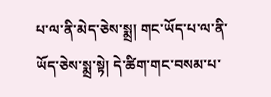པ་ལ་ནི་མེད་ཅེས་སྨྲ། གང་ཡོད་པ་ལ་ནི་ཡོད་ཅེས་སྨྲ་སྟེ། དེ་ཚིག་གང་བསམ་པ་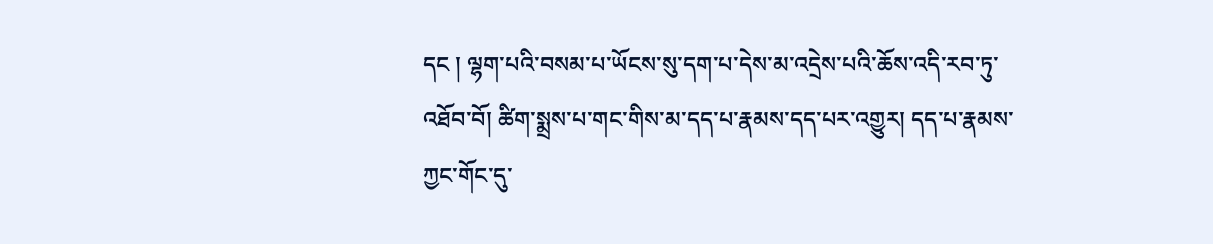དང ། ལྷག་པའི་བསམ་པ་ཡོངས་སུ་དག་པ་དེས་མ་འདྲེས་པའི་ཆོས་འདི་རབ་ཏུ་འཐོབ་བོ། ཚིག་སྨྲས་པ་གང་གིས་མ་དད་པ་རྣམས་དད་པར་འགྱུར། དད་པ་རྣམས་ཀྱང་གོང་དུ་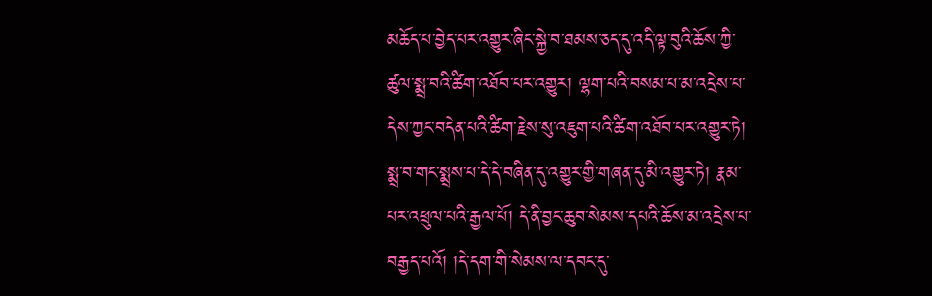མཆོད་པ་བྱེད་པར་འགྱུར་ཞིང་སྐྱེ་བ་ཐམས་ཅད་དུ་འདི་ལྟ་བུའི་ཆོས་ཀྱི་ཚུལ་སྨྲ་བའི་ཚིག་འཐོབ་པར་འགྱུར། ལྷག་པའི་བསམ་པ་མ་འདྲེས་པ་དེས་ཀྱང་བདེན་པའི་ཚིག་རྗེས་སུ་འཇུག་པའི་ཚིག་འཐོབ་པར་འགྱུར་ཏེ། སྨྲ་བ་གང་སྨྲས་པ་དེ་དེ་བཞིན་དུ་འགྱུར་གྱི་གཞན་དུ་མི་འགྱུར་ཏེ། རྣམ་པར་འཕྲུལ་པའི་རྒྱལ་པོ། དེ་ནི་བྱང་ཆུབ་སེམས་དཔའི་ཆོས་མ་འདྲེས་པ་བརྒྱད་པའོ། །དེ་དག་གི་སེམས་ལ་དབང་དུ་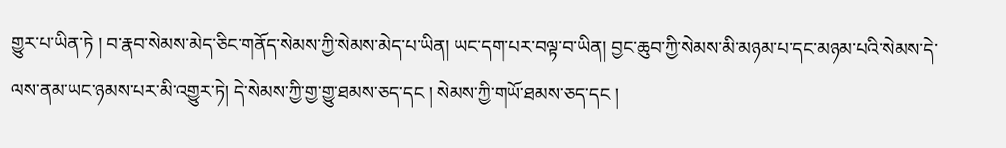གྱུར་པ་ཡིན་ཏེ ། བ་རྣབ་སེམས་མེད་ཅིང་གནོད་སེམས་ཀྱི་སེམས་མེད་པ་ཡིན། ཡང་དག་པར་བལྟ་བ་ཡིན། བྱང་ཆུབ་ཀྱི་སེམས་མི་མཉམ་པ་དང་མཉམ་པའི་སེམས་དེ་ལས་ནམ་ཡང་ཉམས་པར་མི་འགྱུར་ཏེ། དེ་སེམས་ཀྱི་གྱ་གྱུ་ཐམས་ཅད་དང ། སེམས་ཀྱི་གཡོ་ཐམས་ཅད་དང །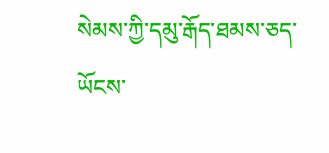སེམས་ཀྱི་དམུ་རྒོད་ཐམས་ཅད་ཡོངས་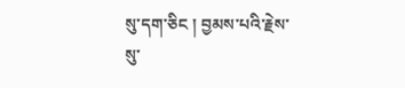སུ་དག་ཅིང ། བྱམས་པའི་རྗེས་སུ་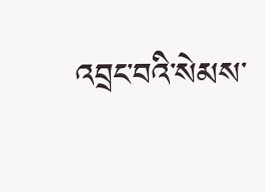འབྲང་བའི་སེམས་